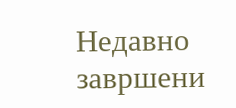Недавно завршени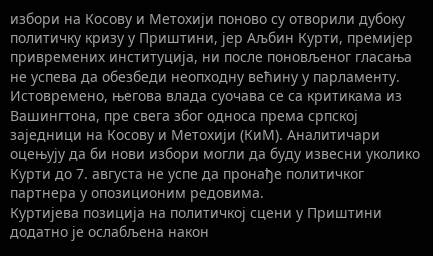избори на Косову и Метохији поново су отворили дубоку политичку кризу у Приштини, јер Аљбин Курти, премијер привремених институција, ни после поновљеног гласања не успева да обезбеди неопходну већину у парламенту. Истовремено, његова влада суочава се са критикама из Вашингтона, пре свега због односа према српској заједници на Косову и Метохији (КиМ). Аналитичари оцењују да би нови избори могли да буду извесни уколико Курти до 7. августа не успе да пронађе политичког партнера у опозиционим редовима.
Куртијева позиција на политичкој сцени у Приштини додатно је ослабљена након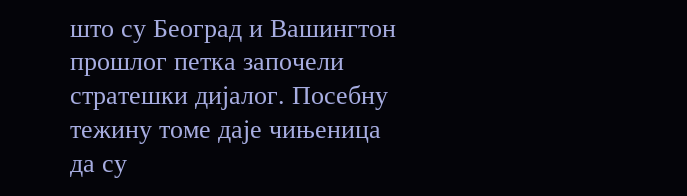што су Београд и Вашингтон прошлог петка започели стратешки дијалог. Посебну тежину томе даје чињеница да су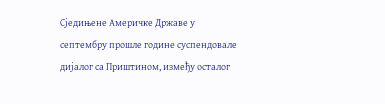Сједињене Америчке Државе у септембру прошле године суспендовале дијалог са Приштином, између осталог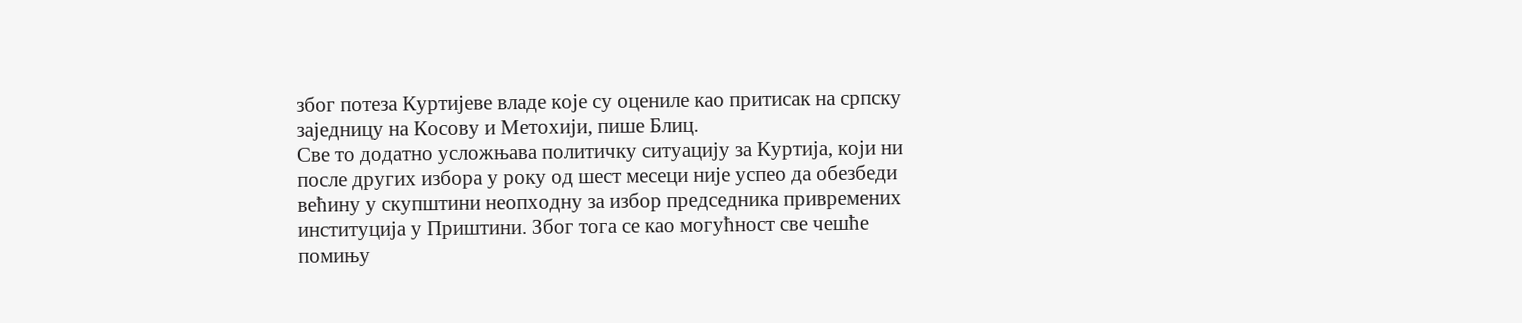због потеза Куртијеве владе које су оцениле као притисак на српску заједницу на Косову и Метохији, пише Блиц.
Све то додатно усложњава политичку ситуацију за Куртија, који ни после других избора у року од шест месеци није успео да обезбеди већину у скупштини неопходну за избор председника привремених институција у Приштини. Због тога се као могућност све чешће помињу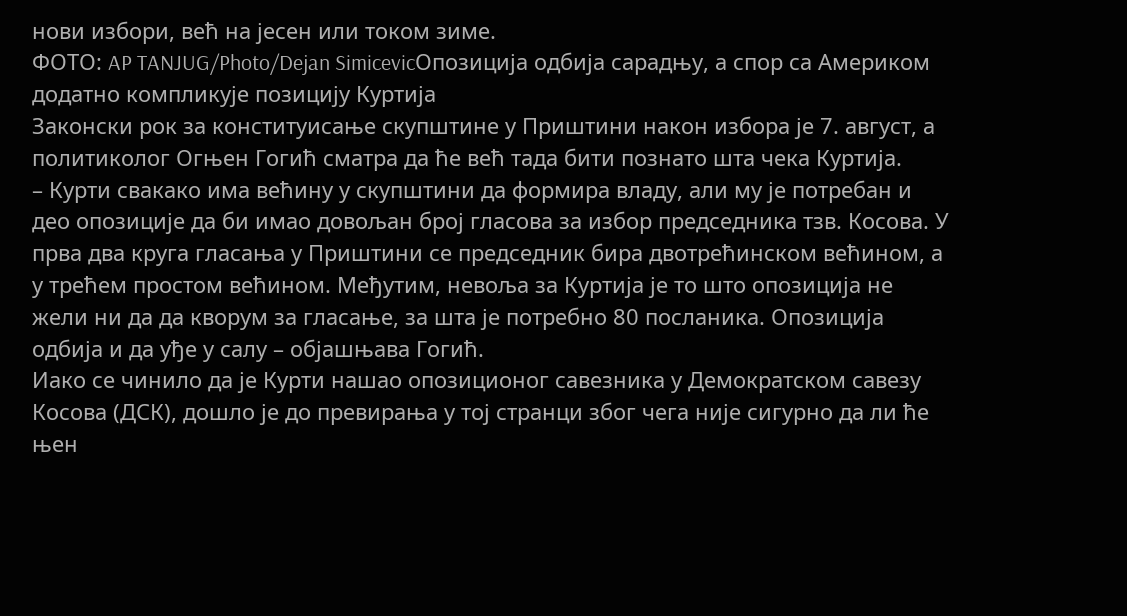нови избори, већ на јесен или током зиме.
ФОТО: AP TANJUG/Photo/Dejan SimicevicОпозиција одбија сарадњу, а спор са Америком додатно компликује позицију Куртија
Законски рок за конституисање скупштине у Приштини након избора је 7. август, а политиколог Огњен Гогић сматра да ће већ тада бити познато шта чека Куртија.
– Курти свакако има већину у скупштини да формира владу, али му је потребан и део опозиције да би имао довољан број гласова за избор председника тзв. Косова. У прва два круга гласања у Приштини се председник бира двотрећинском већином, а у трећем простом већином. Међутим, невоља за Куртија је то што опозиција не жели ни да да кворум за гласање, за шта је потребно 80 посланика. Опозиција одбија и да уђе у салу – објашњава Гогић.
Иако се чинило да је Курти нашао опозиционог савезника у Демократском савезу Косова (ДСК), дошло је до превирања у тој странци због чега није сигурно да ли ће њен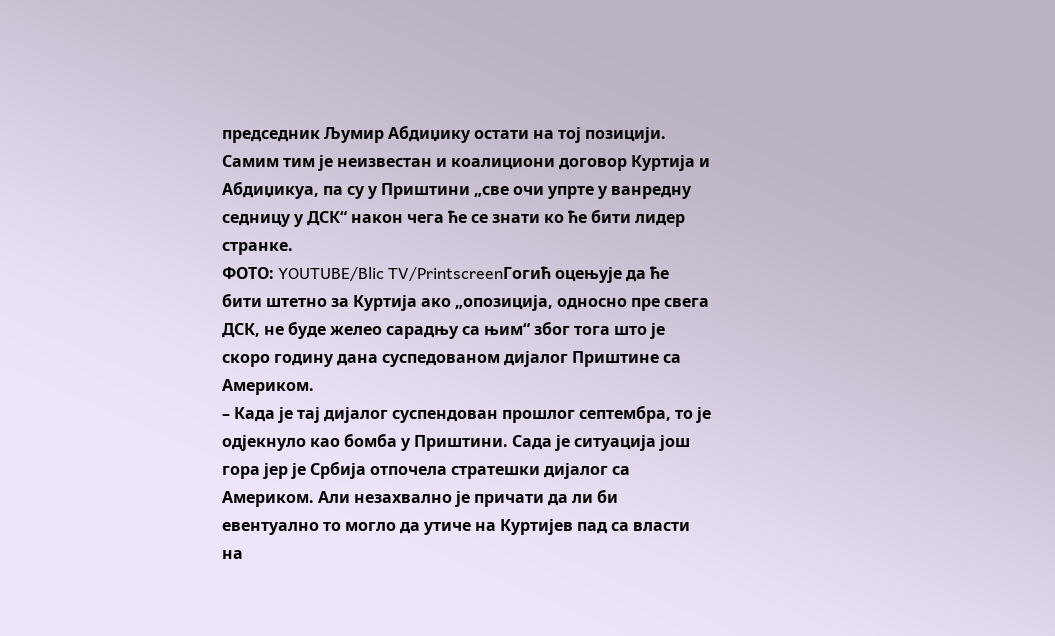председник Љумир Абдиџику остати на тој позицији.
Самим тим је неизвестан и коалициони договор Куртија и Абдиџикуа, па су у Приштини „све очи упрте у ванредну седницу у ДСК“ након чега ће се знати ко ће бити лидер странке.
ФОТО: YOUTUBE/Blic TV/PrintscreenГогић оцењује да ће бити штетно за Куртија ако „опозиција, односно пре свега ДСК, не буде желео сарадњу са њим“ због тога што је скоро годину дана суспедованом дијалог Приштине са Америком.
– Када је тај дијалог суспендован прошлог септембра, то је одјекнуло као бомба у Приштини. Сада је ситуација још гора јер је Србија отпочела стратешки дијалог са Америком. Али незахвално је причати да ли би евентуално то могло да утиче на Куртијев пад са власти на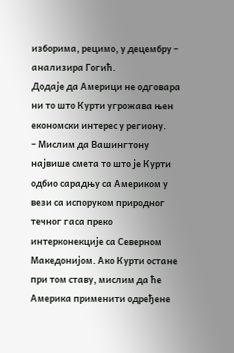изборима, рецимо, у децембру – анализира Гогић.
Додаје да Америци не одговара ни то што Курти угрожава њен економски интерес у региону.
– Мислим да Вашингтону највише смета то што је Курти одбио сарадњу са Америком у вези са испоруком природног течног гаса преко интерконекције са Северном Македонијом. Ако Курти остане при том ставу, мислим да ће Америка применити одређене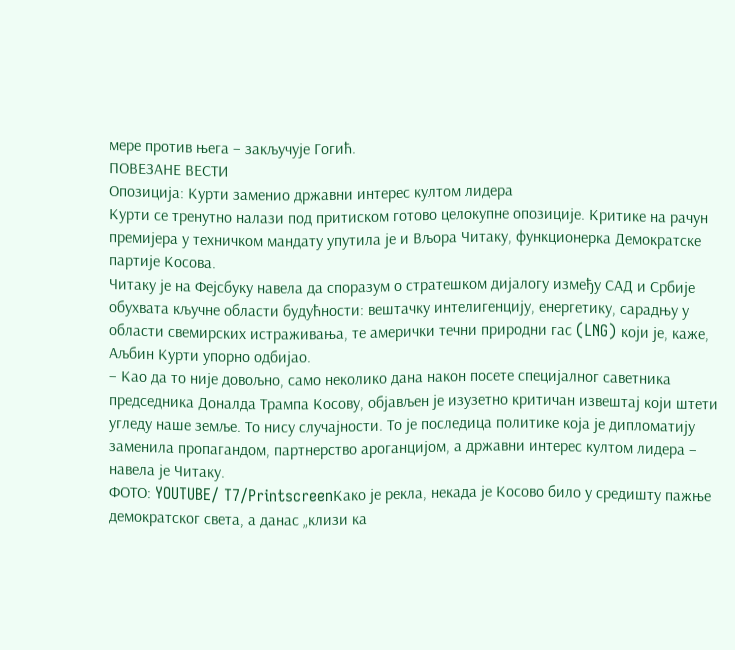мере против њега – закључује Гогић.
ПОВЕЗАНЕ ВЕСТИ
Опозиција: Курти заменио државни интерес култом лидера
Курти се тренутно налази под притиском готово целокупне опозиције. Критике на рачун премијера у техничком мандату упутила је и Вљора Читаку, функционерка Демократске партије Косова.
Читаку је на Фејсбуку навела да споразум о стратешком дијалогу између САД и Србије обухвата кључне области будућности: вештачку интелигенцију, енергетику, сарадњу у области свемирских истраживања, те амерички течни природни гас (LNG) који је, каже, Аљбин Курти упорно одбијао.
– Као да то није довољно, само неколико дана након посете специјалног саветника председника Доналда Трампа Косову, објављен је изузетно критичан извештај који штети угледу наше земље. То нису случајности. То је последица политике која је дипломатију заменила пропагандом, партнерство ароганцијом, а државни интерес култом лидера – навела је Читаку.
ФОТО: YOUTUBE/ T7/PrintscreenКако је рекла, некада је Косово било у средишту пажње демократског света, а данас „клизи ка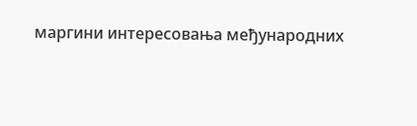маргини интересовања међународних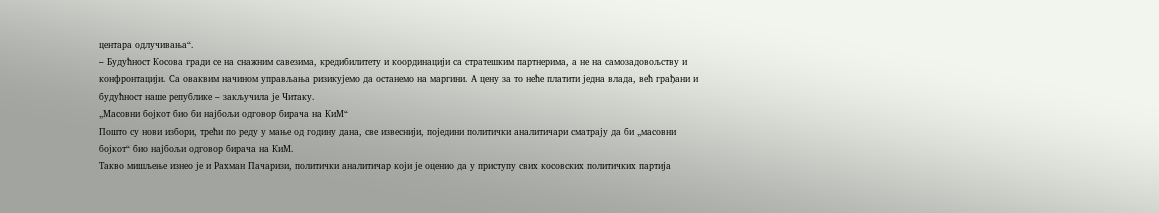центара одлучивања“.
– Будућност Косова гради се на снажним савезима, кредибилитету и координацији са стратешким партнерима, а не на самозадовољству и конфронтацији. Са оваквим начином управљања ризикујемо да останемо на маргини. А цену за то неће платити једна влада, већ грађани и будућност наше републике – закључила је Читаку.
„Масовни бојкот био би најбољи одговор бирача на КиМ“
Пошто су нови избори, трећи по реду у мање од годину дана, све извеснији, поједини политички аналитичари сматрају да би „масовни бојкот“ био најбољи одговор бирача на КиМ.
Такво мишљење изнео је и Рахман Пачаризи, политички аналитичар који је оценио да у приступу свих косовских политичких партија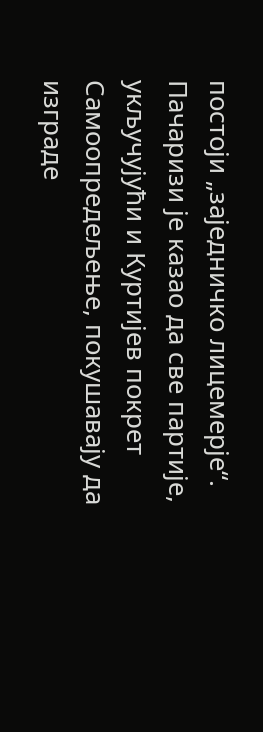постоји „заједничко лицемерје“.
Пачаризи је казао да све партије, укључујући и Куртијев покрет Самоопредељење, покушавају да изграде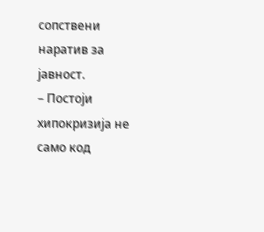сопствени наратив за јавност.
– Постоји хипокризија не само код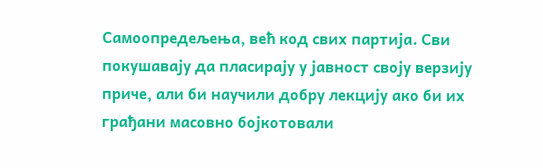Самоопредељења, већ код свих партија. Сви покушавају да пласирају у јавност своју верзију приче, али би научили добру лекцију ако би их грађани масовно бојкотовали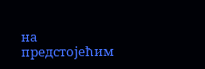на предстојећим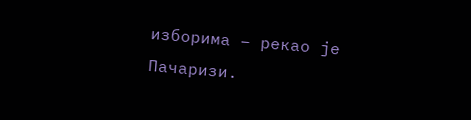изборима – рекао је Пачаризи.